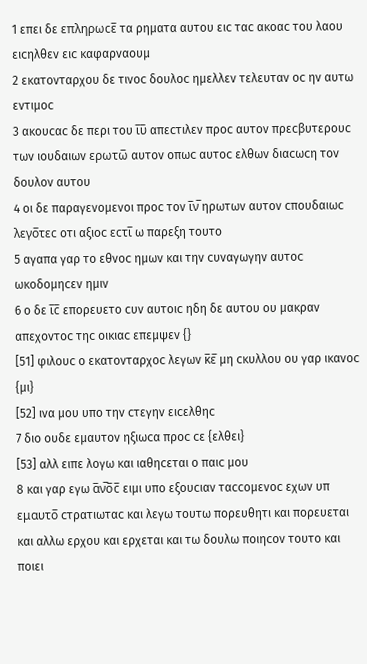1 επει δε επληρωϲε̅ τα ρηματα αυτου ειϲ ταϲ ακοαϲ του λαου ειϲηλθεν ειϲ καφαρναουμ
2 εκατονταρχου δε τινοϲ δουλοϲ ημελλεν τελευταν οϲ ην αυτω εντιμοϲ
3 ακουϲαϲ δε περι του ι̅υ̅ απεϲτιλεν προϲ αυτον πρεϲβυτερουϲ των ιουδαιων ερωτω̅ αυτον οπωϲ αυτοϲ ελθων διαϲωϲη τον δουλον αυτου
4 οι δε παραγενομενοι προϲ τον ι̅ν̅ ηρωτων αυτον ϲπουδαιωϲ λεγο̅τεϲ οτι αξιοϲ εϲτι̅ ω παρεξη τουτο
5 αγαπα γαρ το εθνοϲ ημων και την ϲυναγωγην αυτοϲ ωκοδομηϲεν ημιν
6 ο δε ι̅ϲ̅ επορευετο ϲυν αυτοιϲ ηδη δε αυτου ου μακραν απεχοντοϲ τηϲ οικιαϲ επεμψεν {}
[51] φιλουϲ ο εκατονταρχοϲ λεγων κ̅ε̅ μη ϲκυλλου ου γαρ ικανοϲ {μι}
[52] ινα μου υπο την ϲτεγην ειϲελθηϲ
7 διο ουδε εμαυτον ηξιωϲα προϲ ϲε {ελθει}
[53] αλλ ειπε λογω και ιαθηϲεται ο παιϲ μου
8 και γαρ εγω α̅ν̅ο̅ϲ̅ ειμι υπο εξουϲιαν ταϲϲομενοϲ εχων υπ εμαυτο̅ ϲτρατιωταϲ και λεγω τουτω πορευθητι και πορευεται και αλλω ερχου και ερχεται και τω δουλω ποιηϲον τουτο και ποιει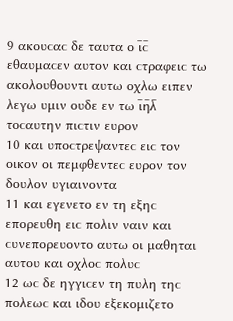9 ακουϲαϲ δε ταυτα ο ι̅ϲ̅ εθαυμαϲεν αυτον και ϲτραφειϲ τω ακολουθουντι αυτω οχλω ειπεν λεγω υμιν ουδε εν τω ι̅η̅λ̅ τοϲαυτην πιϲτιν ευρον
10 και υποϲτρεψαντεϲ ειϲ τον οικον οι πεμφθεντεϲ ευρον τον δουλον υγιαινοντα
11 και εγενετο εν τη εξηϲ επορευθη ειϲ πολιν ναιν και ϲυνεπορευοντο αυτω οι μαθηται αυτου και οχλοϲ πολυϲ
12 ωϲ δε ηγγιϲεν τη πυλη τηϲ πολεωϲ και ιδου εξεκομιζετο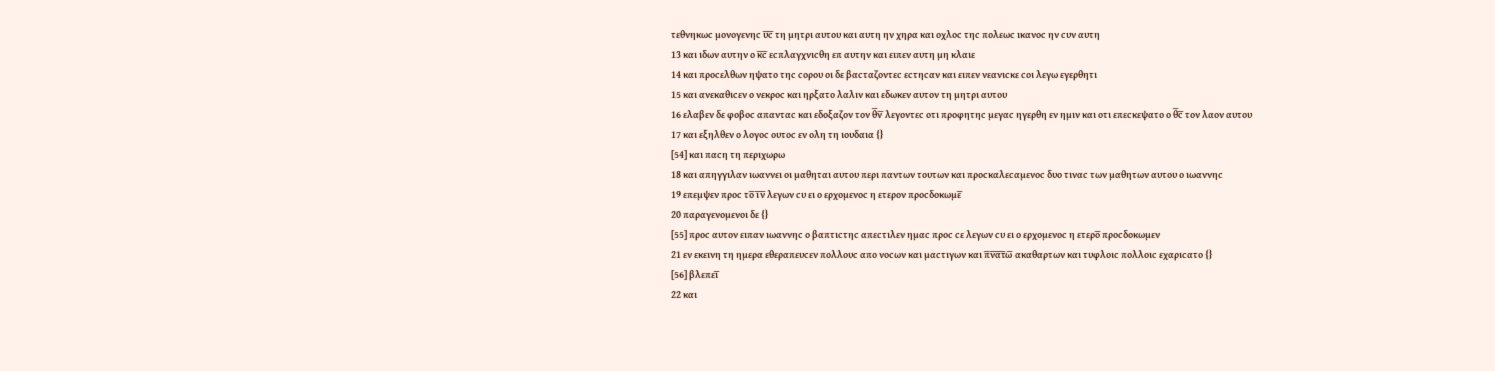τεθνηκωϲ μονογενηϲ υ̅ϲ̅ τη μητρι αυτου και αυτη ην χηρα και οχλοϲ τηϲ πολεωϲ ικανοϲ ην ϲυν αυτη
13 και ιδων αυτην ο κ̅ϲ̅ εϲπλαγχνιϲθη επ αυτην και ειπεν αυτη μη κλαιε
14 και προϲελθων ηψατο τηϲ ϲορου οι δε βαϲταζοντεϲ εϲτηϲαν και ειπεν νεανιϲκε ϲοι λεγω εγερθητι
15 και ανεκαθιϲεν ο νεκροϲ και ηρξατο λαλιν και εδωκεν αυτον τη μητρι αυτου
16 ελαβεν δε φοβοϲ απανταϲ και εδοξαζον τον θ̅ν̅ λεγοντεϲ οτι προφητηϲ μεγαϲ ηγερθη εν ημιν και οτι επεϲκεψατο ο θ̅ϲ̅ τον λαον αυτου
17 και εξηλθεν ο λογοϲ ουτοϲ εν ολη τη ιουδαια {}
[54] και παϲη τη περιχωρω
18 και απηγγιλαν ιωαννει οι μαθηται αυτου περι παντων τουτων και προϲκαλεϲαμενοϲ δυο τιναϲ των μαθητων αυτου ο ιωαννηϲ
19 επεμψεν προϲ το̅ ι̅ν̅ λεγων ϲυ ει ο ερχομενοϲ η ετερον προϲδοκωμε̅
20 παραγενομενοι δε {}
[55] προϲ αυτον ειπαν ιωαννηϲ ο βαπτιϲτηϲ απεϲτιλεν ημαϲ προϲ ϲε λεγων ϲυ ει ο ερχομενοϲ η ετερο̅ προϲδοκωμεν
21 εν εκεινη τη ημερα εθεραπευϲεν πολλουϲ απο νοϲων και μαϲτιγων και π̅ν̅α̅τ̅ω̅ ακαθαρτων και τυφλοιϲ πολλοιϲ εχαριϲατο {}
[56] βλεπει̅
22 και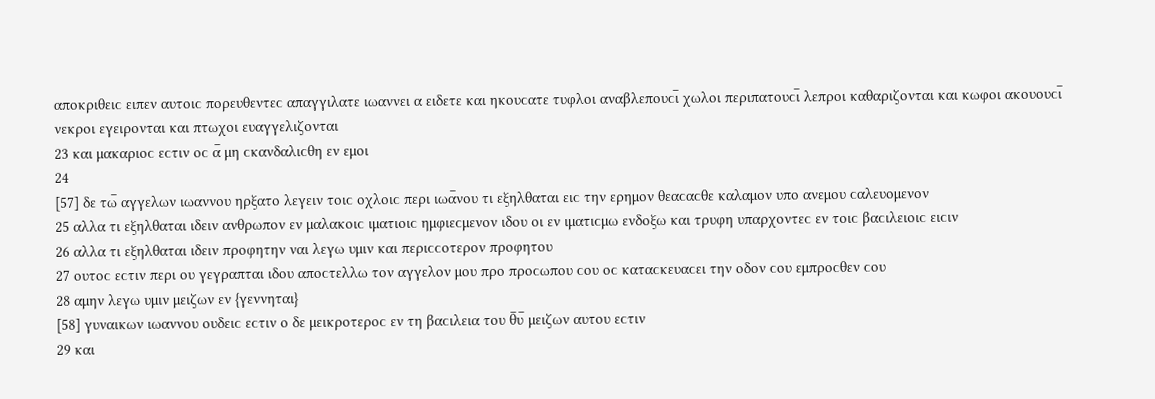αποκριθειϲ ειπεν αυτοιϲ πορευθεντεϲ απαγγιλατε ιωαννει α ειδετε και ηκουϲατε τυφλοι αναβλεπουϲι̅ χωλοι περιπατουϲι̅ λεπροι καθαριζονται και κωφοι ακουουϲι̅ νεκροι εγειρονται και πτωχοι ευαγγελιζονται
23 και μακαριοϲ εϲτιν οϲ α̅ μη ϲκανδαλιϲθη εν εμοι
24
[57] δε τω̅ αγγελων ιωαννου ηρξατο λεγειν τοιϲ οχλοιϲ περι ιωα̅νου τι εξηλθαται ειϲ την ερημον θεαϲαϲθε καλαμον υπο ανεμου ϲαλευομενον
25 αλλα τι εξηλθαται ιδειν ανθρωπον εν μαλακοιϲ ιματιοιϲ ημφιεϲμενον ιδου οι εν ιματιϲμω ενδοξω και τρυφη υπαρχοντεϲ εν τοιϲ βαϲιλειοιϲ ειϲιν
26 αλλα τι εξηλθαται ιδειν προφητην ναι λεγω υμιν και περιϲϲοτερον προφητου
27 ουτοϲ εϲτιν περι ου γεγραπται ιδου αποϲτελλω τον αγγελον μου προ προϲωπου ϲου οϲ καταϲκευαϲει την οδον ϲου εμπροϲθεν ϲου
28 αμην λεγω υμιν μειζων εν {γεννηται}
[58] γυναικων ιωαννου ουδειϲ εϲτιν ο δε μεικροτεροϲ εν τη βαϲιλεια του θ̅υ̅ μειζων αυτου εϲτιν
29 και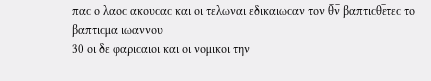παϲ ο λαοϲ ακουϲαϲ και οι τελωναι εδικαιωϲαν τον θ̅ν̅ βαπτιϲθε̅τεϲ το βαπτιϲμα ιωαννου
30 οι δε φαριϲαιοι και οι νομικοι την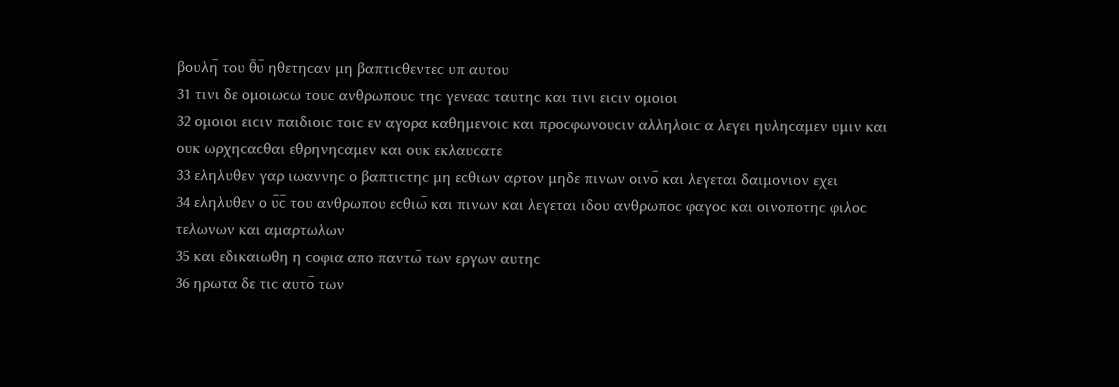βουλη̅ του θ̅υ̅ ηθετηϲαν μη βαπτιϲθεντεϲ υπ αυτου
31 τινι δε ομοιωϲω τουϲ ανθρωπουϲ τηϲ γενεαϲ ταυτηϲ και τινι ειϲιν ομοιοι
32 ομοιοι ειϲιν παιδιοιϲ τοιϲ εν αγορα καθημενοιϲ και προϲφωνουϲιν αλληλοιϲ α λεγει ηυληϲαμεν υμιν και ουκ ωρχηϲαϲθαι εθρηνηϲαμεν και ουκ εκλαυϲατε
33 εληλυθεν γαρ ιωαννηϲ ο βαπτιϲτηϲ μη εϲθιων αρτον μηδε πινων οινο̅ και λεγεται δαιμονιον εχει
34 εληλυθεν ο υ̅ϲ̅ του ανθρωπου εϲθιω̅ και πινων και λεγεται ιδου ανθρωποϲ φαγοϲ και οινοποτηϲ φιλοϲ τελωνων και αμαρτωλων
35 και εδικαιωθη η ϲοφια απο παντω̅ των εργων αυτηϲ
36 ηρωτα δε τιϲ αυτο̅ των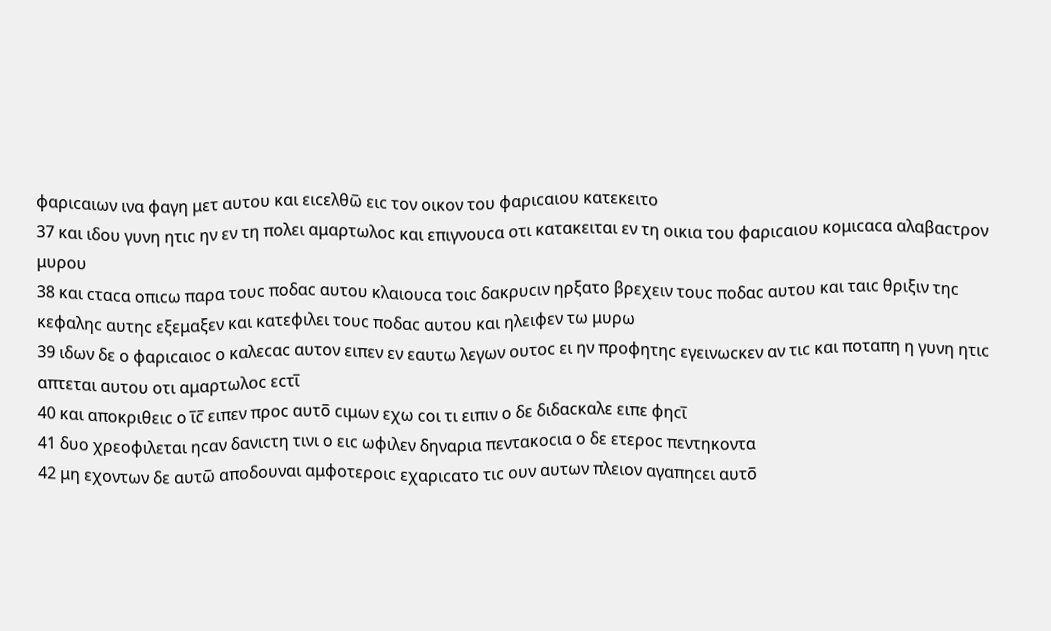φαριϲαιων ινα φαγη μετ αυτου και ειϲελθω̅ ειϲ τον οικον του φαριϲαιου κατεκειτο
37 και ιδου γυνη ητιϲ ην εν τη πολει αμαρτωλοϲ και επιγνουϲα οτι κατακειται εν τη οικια του φαριϲαιου κομιϲαϲα αλαβαϲτρον μυρου
38 και ϲταϲα οπιϲω παρα τουϲ ποδαϲ αυτου κλαιουϲα τοιϲ δακρυϲιν ηρξατο βρεχειν τουϲ ποδαϲ αυτου και ταιϲ θριξιν τηϲ κεφαληϲ αυτηϲ εξεμαξεν και κατεφιλει τουϲ ποδαϲ αυτου και ηλειφεν τω μυρω
39 ιδων δε ο φαριϲαιοϲ ο καλεϲαϲ αυτον ειπεν εν εαυτω λεγων ουτοϲ ει ην προφητηϲ εγεινωϲκεν αν τιϲ και ποταπη η γυνη ητιϲ απτεται αυτου οτι αμαρτωλοϲ εϲτι̅
40 και αποκριθειϲ ο ι̅ϲ̅ ειπεν προϲ αυτο̅ ϲιμων εχω ϲοι τι ειπιν ο δε διδαϲκαλε ειπε φηϲι̅
41 δυο χρεοφιλεται ηϲαν δανιϲτη τινι ο ειϲ ωφιλεν δηναρια πεντακοϲια ο δε ετεροϲ πεντηκοντα
42 μη εχοντων δε αυτω̅ αποδουναι αμφοτεροιϲ εχαριϲατο τιϲ ουν αυτων πλειον αγαπηϲει αυτο̅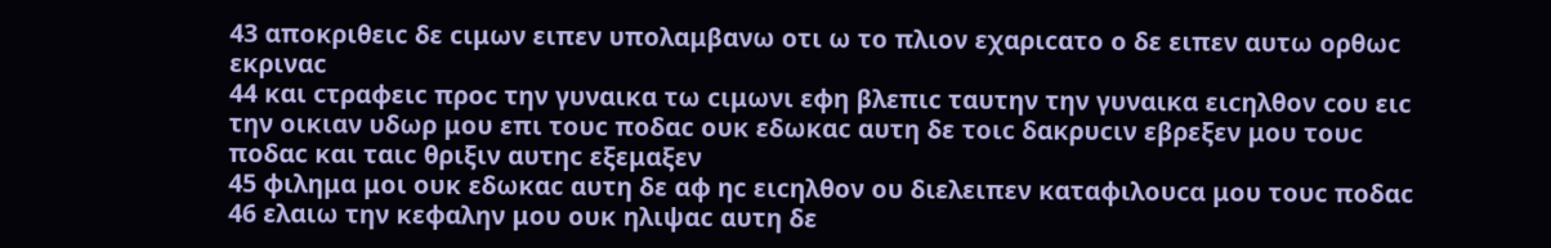43 αποκριθειϲ δε ϲιμων ειπεν υπολαμβανω οτι ω το πλιον εχαριϲατο ο δε ειπεν αυτω ορθωϲ εκριναϲ
44 και ϲτραφειϲ προϲ την γυναικα τω ϲιμωνι εφη βλεπιϲ ταυτην την γυναικα ειϲηλθον ϲου ειϲ την οικιαν υδωρ μου επι τουϲ ποδαϲ ουκ εδωκαϲ αυτη δε τοιϲ δακρυϲιν εβρεξεν μου τουϲ ποδαϲ και ταιϲ θριξιν αυτηϲ εξεμαξεν
45 φιλημα μοι ουκ εδωκαϲ αυτη δε αφ ηϲ ειϲηλθον ου διελειπεν καταφιλουϲα μου τουϲ ποδαϲ
46 ελαιω την κεφαλην μου ουκ ηλιψαϲ αυτη δε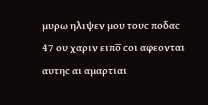μυρω ηλιψεν μου τουϲ ποδαϲ
47 ου χαριν ειπο̅ ϲοι αφεονται αυτηϲ αι αμαρτιαι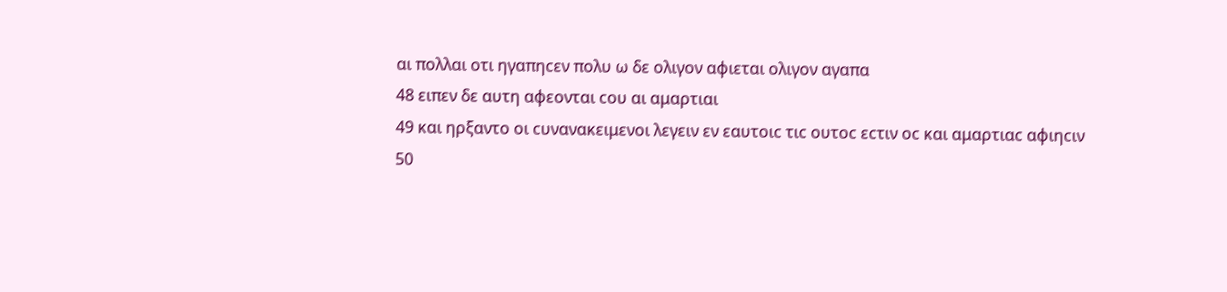αι πολλαι οτι ηγαπηϲεν πολυ ω δε ολιγον αφιεται ολιγον αγαπα
48 ειπεν δε αυτη αφεονται ϲου αι αμαρτιαι
49 και ηρξαντο οι ϲυνανακειμενοι λεγειν εν εαυτοιϲ τιϲ ουτοϲ εϲτιν οϲ και αμαρτιαϲ αφιηϲιν
50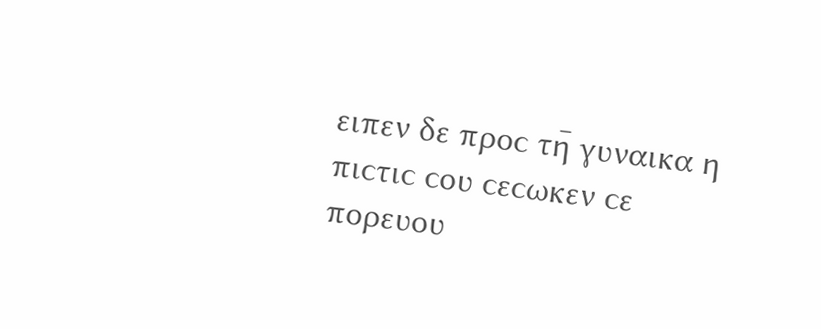ειπεν δε προϲ τη̅ γυναικα η πιϲτιϲ ϲου ϲεϲωκεν ϲε πορευου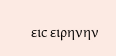ειϲ ειρηνην